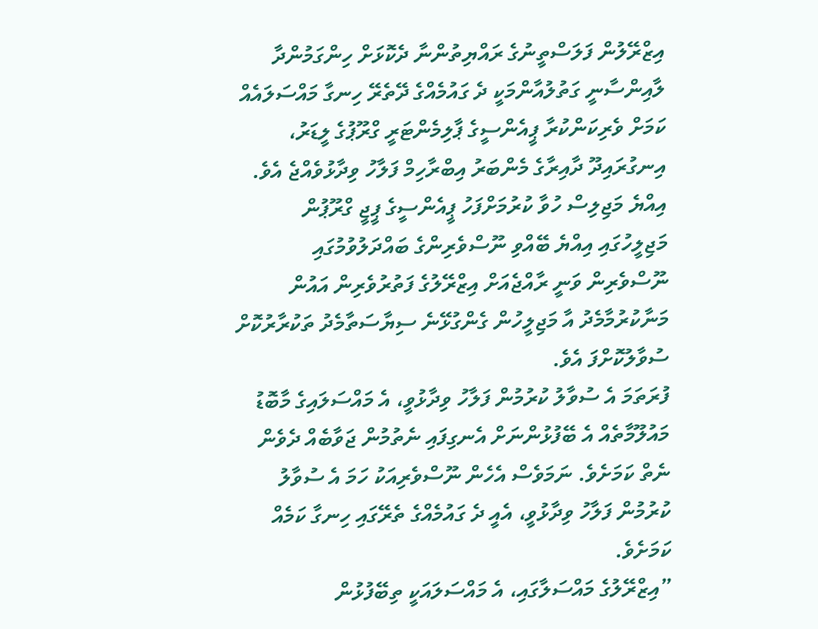އިޒްރޭލުން ފަލަސްތީނުގެ ރައްޔިތުންނާ ދެކޮޅަށް ހިންގަމުންދާ ލާއިންސާނީ ގަތުލުއާންމަކީ ދެ ގައުމެއްގެ ދޭތެރޭ ހިނގާ މައްސަލައެއް ކަމަށް ވެރިކަންކުރާ ޕީއެންސީގެ ޕާލިމެންޓަރީ ގްރޫޕުގެ ލީޑަރު، އިނގުރައިދޫ ދާއިރާގެ މެންބަރު އިބްރާހިމް ފަލާހު ވިދާޅުވެއްޖެ އެވެ.
އިއްޔެ މަޖިލިސް ހުވާ ކުރުމަށްފަހު ޕީއެންސީގެ ޕީޖީ ގްރޫޕުން މަޖިލީހުގައި އިއްޔެ ބޭއްވި ނޫސްވެރިންގެ ބައްދަލުވުމުގައި ނޫސްވެރިން ވަނީ ރާއްޖެއަށް އިޒްރޭލުގެ ފަތުރުވެރިން އައުން މަނާކުރުމާމެދު އާ މަޖިލީހުން ގެންގުޅޭނެ ސިޔާސަތާމެދު ތަކުރާރުކޮށް ސުވާލުކޮށްފަ އެވެ.
ފުރަތަމަ އެ ސުވާލު ކުރުމުން ފަލާހު ވިދާޅުވީ، އެ މައްސަލައިގެ މާބޮޑު މައުލޫމާތެއް އެ ބޭފުޅުންނަށް އެނގިފައި ނެތުމުން ޖަވާބެއް ދެވެން ނެތް ކަމަށެވެ. ނަމަވެސް އެހެން ނޫސްވެރިއަކު ހަމަ އެ ސުވާލު ކުރުމުން ފަލާހު ވިދާޅުވީ، އެއީ ދެ ގައުމެއްގެ ތެރޭގައި ހިނގާ ކަމެއް ކަމަށެވެ.
”އިޒްރޭލުގެ މައްސަލާގައި، އެ މައްސަލައަކީ ތިބޭފުޅުން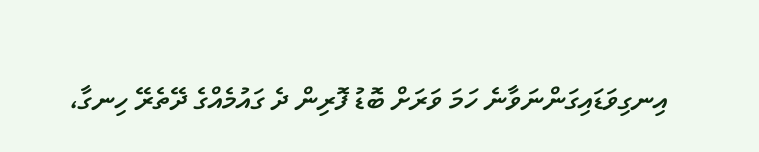އިނގިވަޑައިގަންނަވާނެ ހަމަ ވަރަށް ބޮޑު ފޮރިން ދެ ގައުމެއްގެ ދޭތެރޭ ހިނގާ،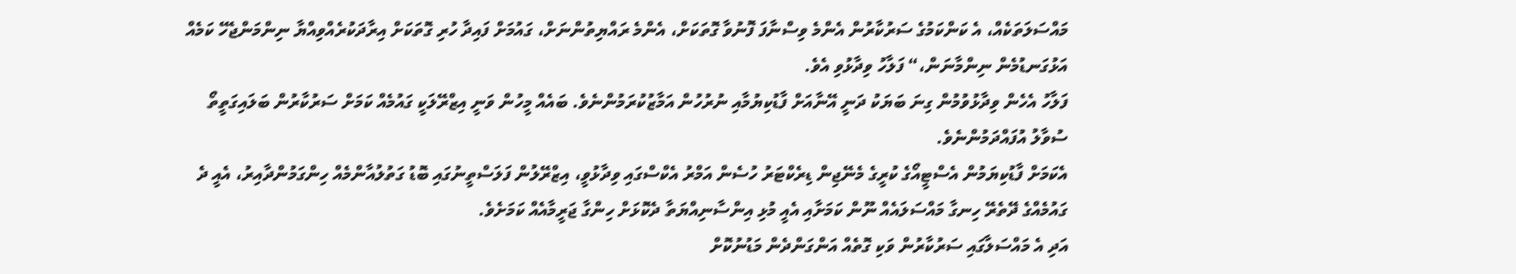މައްސަލަތަކެއް، އެ ކަންކަމުގެ ސަރުކާރުން އެންމެ ވިސްނާފަ ފޮނުވާ ގޮތަކަށް، އެންމެ ރައްޔިތުންނަށް، ގައުމަށް ފައިދާ ހުރި ގޮތަކަށް އިރާދަކުރެއްވިއްޔާ ނިންމަންޖެހޭ ކަމެއް އަޅުގަނޑުމެން ނިންމާނަން،“ ފަލާހު ވިދާޅުވި އެވެ.
ފަލާހު އެހެން ވިދާޅުވުމުން ގިނަ ބަޔަކު ދަނީ އޭނާއަށް ފާޑުކިޔުމާއި ނުރުހުން އަމާޒުކުރަމުންނެވެ. ބައެއް މީހުން ވަނީ އިޒްރޭލަކީ ގައުމެއް ކަމަށް ސަރުކާރުން ބަލައިގަތީތޯ ސުވާލު އުފައްދަމުންނެވެ.
އެކަމަށް ފާޑުކިޔަމުން އެސްޓީއޯގެ ކުރީގެ މެނޭޖިން ޑިރެކްޓަރު ހުސެން އަމްރު އެކްސްގައި ވިދާޅުވީ، އިޒްރޭލުން ފަލަސްތީނުގައި ބޮޑު ގަތުލުއާންމެއް ހިންގަމުންދާއިރު، އެއީ ދެ ގައުމެއްގެ ދޭތެރޭ ހިނގާ މައްސަލައެއް ނޫން ކަމަށާއި އެއީ މުޅި އިންސާނިއްޔަތާ ދެކޮޅަށް ހިންގާ ޖަރީމާއެއް ކަމަށެވެ.
އަދި އެ މައްސަލާގައި ސަރުކާރުން ވަކި ގޮތެއް އަންގަންދެން މަޑުނުކޮށް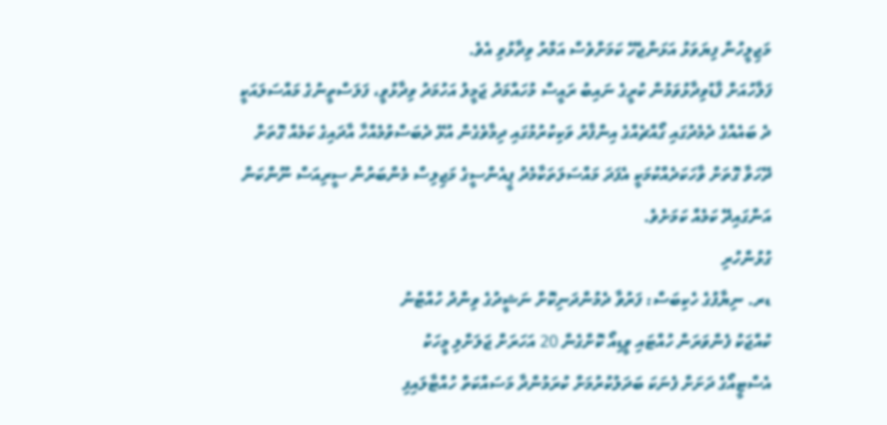މަޖިލީހުން ފިޔަވަޅު އަޅަންޖެހޭ ކަމަށްވެސް އަމްރު ވިދާޅުވި އެވެ.
ފަލާހުއަށް ފާޑުވިދާޅުވަމުން ކުރީގެ ނައިބު ރައީސް މުހައްމަދު ޖަމީލު އަހުމަދު ވިދާޅުވީ، ފަލަސްތީނުގެ މައްސަލައަކީ ދެ ބައެއްގެ ދެމެދުގައި ގޯއްޗެއްގެ އިންފާރު ވަކިކުރުމުގައި ދިމާވެގެން އުޅޭ ދެބަސްވުމެއްހާ އާދައިގެ ކަމެއް ގޮތަށް ދޭހަވާ ގޮތަށް ވާހަކަދެއްކުމަކީ އެފަދަ މައްސަލަތަކާމެދު ޕީއެންސީގެ މަޖިލިސް މެންބަރުން ސީރިއަސް ނޫންކަން އަންގައިދޭ ކަމެއް ކަމަށެވެ.
ގުޅުންހުރި
ޑރ. ނިޔާފުގެ ހެކިބަސް: ފަރުވާ ދެމުންދަނިކޮށް ނަޝީދުގެ ވިންދު ހުއްޓުނު
ކުއްޖަކު ފެންވަރަން ހުއްޓައި ވީޑިއޯ ކޮށްގެން 20 އަހަރަށް ޖަލަށްލި މީހަކު
އެސްޓީއޯގެ ދަށަށް ފެނަކަ ބަދަލުކުރުމަށް ކުރަމުންދާ މަސައްކަތް ހުއްޓާލައިފި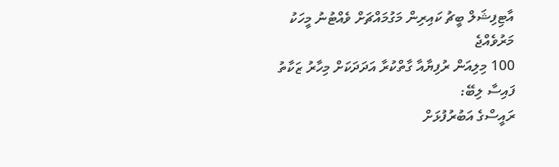އާޓިފިޝަލް ބީޗު ކައިރިން މަގުމައްޗަށް ވެއްޓުނު މީހަކު މަރުވެއްޖެ
100 މިލިއަން ރުފިޔާއާ ގާތްކުރާ އަދަދަކަށް މިހާރު ޒަކާތު ފައިސާ ލިބޭ:
ރައީސްގެ އަބުރުފުޅަށް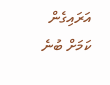އަރައިގެން ކަމަށް ބުނެ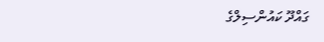ގައްދޫ ކައުންސިލްގެ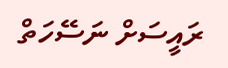ރައީސަށް ނަސޭހަތް